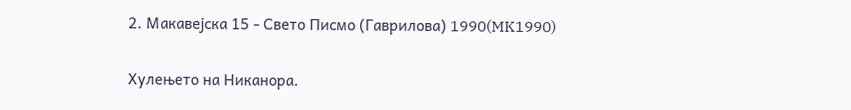2. Макавејска 15 - Свето Писмо (Гаврилова) 1990(MK1990)

Хулењето на Никанора.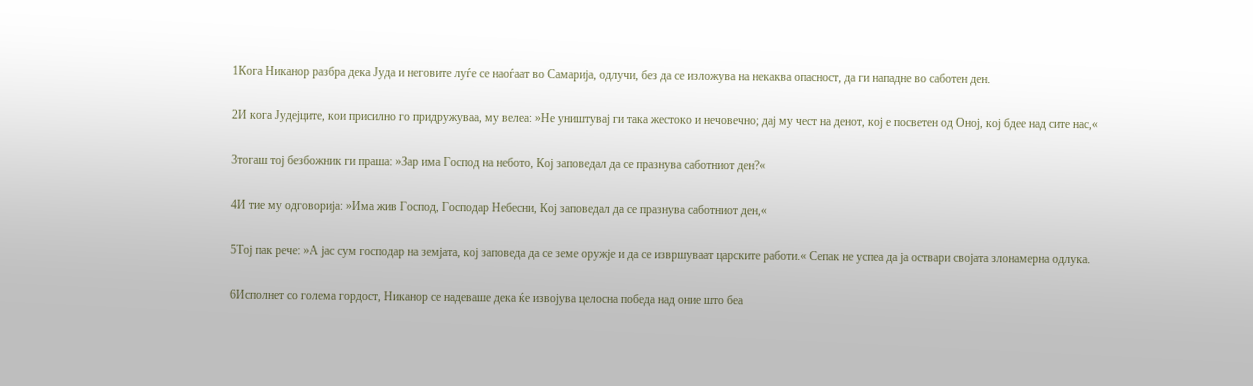1Кога Никанор разбра дека Јуда и неговите луѓе се наоѓаат во Самарија, одлучи, без да се изложува на некаква опасност, да ги нападне во саботен ден.

2И кога Јудејците, кои присилно го придружуваа, му велеа: »Не уништувај ги така жестоко и нечовечно; дај му чест на денот, кој е посветен од Оној, кој бдее над сите нас,«

3тогаш тој безбожник ги праша: »Зар има Господ на небото, Кој заповедал да се празнува саботниот ден?«

4И тие му одговорија: »Има жив Господ, Господар Небесни, Кој заповедал да се празнува саботниот ден,«

5Тој пак рече: »А јас сум господар на земјата, кој заповеда да се земе оружје и да се извршуваат царските работи.« Сепак не успеа да ја оствари својата злонамерна одлука.

6Исполнет со голема гордост, Никанор се надеваше дека ќе извојува целосна победа над оние што беа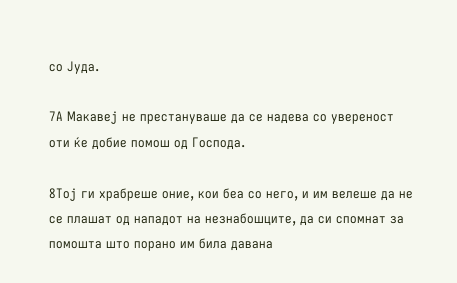со Јуда.

7А Макавеј не престануваше да се надева со увереност оти ќе добие помош од Господа.

8Тој ги храбреше оние, кои беа со него, и им велеше да не се плашат од нападот на незнабошците, да си спомнат за помошта што порано им била давана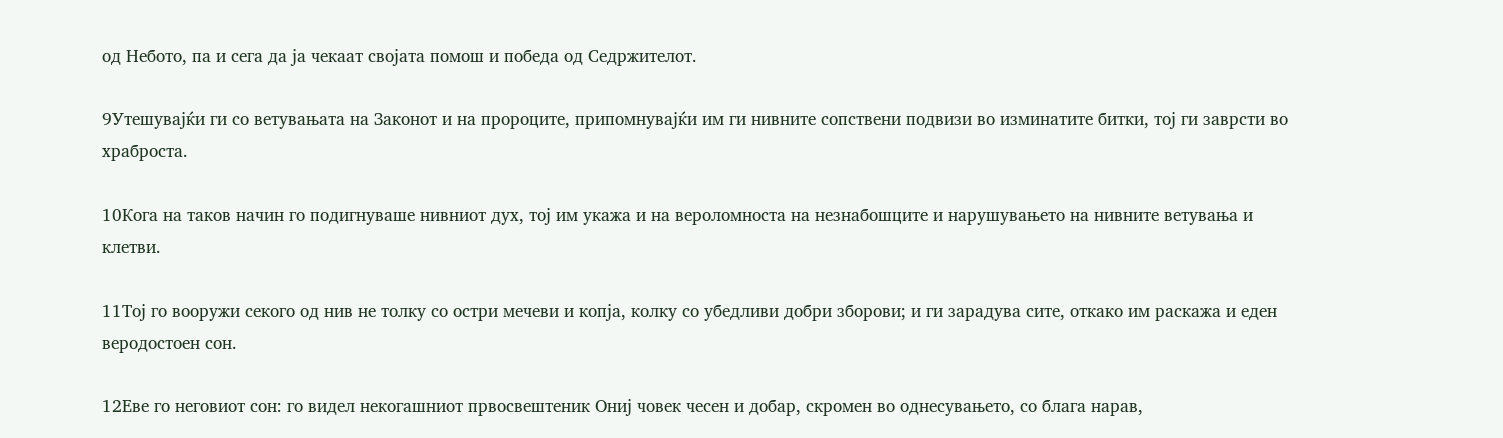од Небото, па и сега да ја чекаат својата помош и победа од Седржителот.

9Утешувајќи ги со ветувањата на Законот и на пророците, припомнувајќи им ги нивните сопствени подвизи во изминатите битки, тој ги заврсти во храброста.

10Кога на таков начин го подигнуваше нивниот дух, тој им укажа и на вероломноста на незнабошците и нарушувањето на нивните ветувања и клетви.

11Тој го вооружи секого од нив не толку со остри мечеви и копја, колку со убедливи добри зборови; и ги зарадува сите, откако им раскажа и еден веродостоен сон.

12Еве го неговиот сон: го видел некогашниот првосвештеник Ониј човек чесен и добар, скромен во однесувањето, со блага нарав,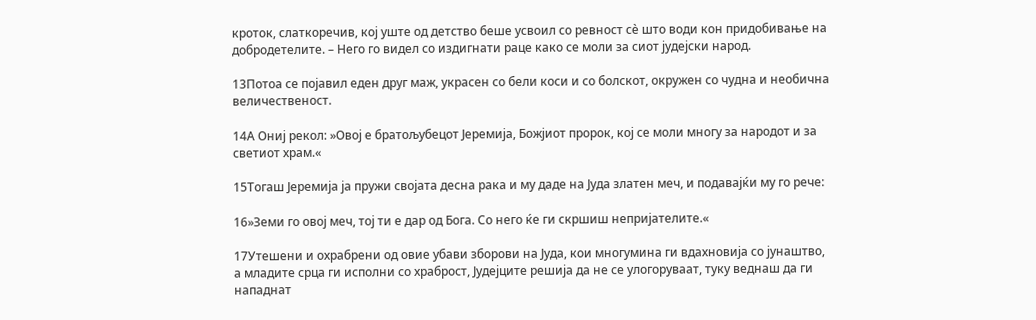кроток, слаткоречив, кој уште од детство беше усвоил со ревност сѐ што води кон придобивање на добродетелите. – Него го видел со издигнати раце како се моли за сиот јудејски народ.

13Потоа се појавил еден друг маж, украсен со бели коси и со болскот, окружен со чудна и необична величественост.

14А Ониј рекол: »Овој е братољубецот Јеремија, Божјиот пророк, кој се моли многу за народот и за светиот храм.«

15Тогаш Јеремија ја пружи својата десна рака и му даде на Јуда златен меч, и подавајќи му го рече:

16»Земи го овој меч, тој ти е дар од Бога. Со него ќе ги скршиш непријателите.«

17Утешени и охрабрени од овие убави зборови на Јуда, кои многумина ги вдахновија со јунаштво, а младите срца ги исполни со храброст, Јудејците решија да не се улогоруваат, туку веднаш да ги нападнат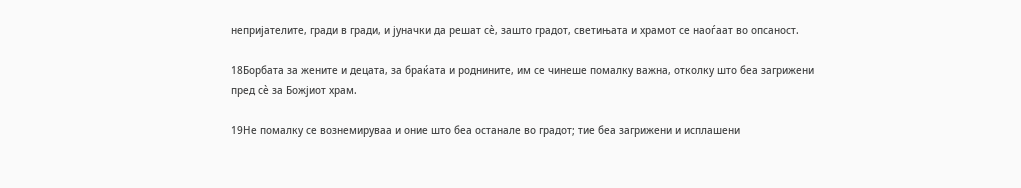непријателите, гради в гради, и јуначки да решат сѐ, зашто градот, светињата и храмот се наоѓаат во опсаност.

18Борбата за жените и децата, за браќата и роднините, им се чинеше помалку важна, отколку што беа загрижени пред сѐ за Божјиот храм.

19Не помалку се вознемируваа и оние што беа останале во градот; тие беа загрижени и исплашени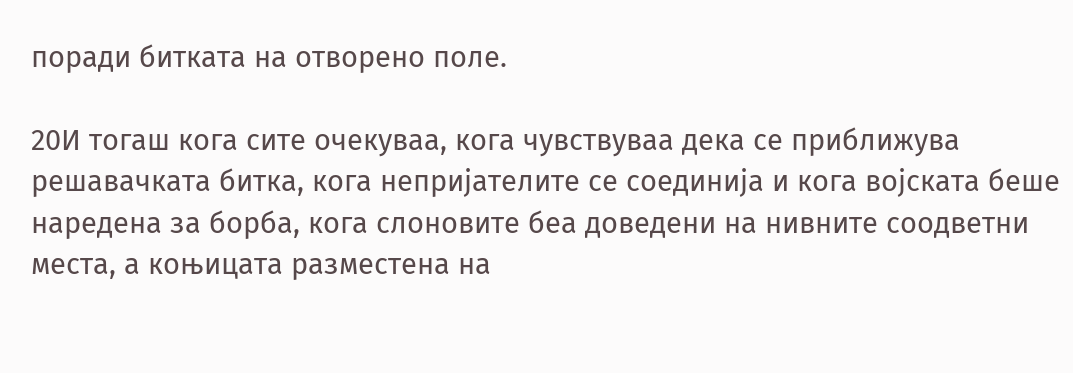поради битката на отворено поле.

20И тогаш кога сите очекуваа, кога чувствуваа дека се приближува решавачката битка, кога непријателите се соединија и кога војската беше наредена за борба, кога слоновите беа доведени на нивните соодветни места, а коњицата разместена на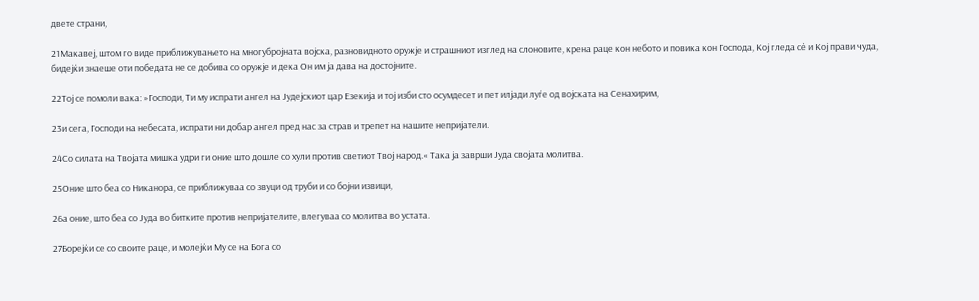двете страни,

21Макавеј, штом го виде приближувањето на многубројната војска, разновидното оружје и страшниот изглед на слоновите, крена раце кон небото и повика кон Господа, Кој гледа сѐ и Кој прави чуда, бидејќи знаеше оти победата не се добива со оружје и дека Он им ја дава на достојните.

22Тој се помоли вака: »Господи, Ти му испрати ангел на Јудејскиот цар Езекија и тој изби сто осумдесет и пет илјади луѓе од војската на Сенахирим,

23и сега, Господи на небесата, испрати ни добар ангел пред нас за страв и трепет на нашите непријатели.

24Со силата на Твојата мишка удри ги оние што дошле со хули против светиот Твој народ.« Така ја заврши Јуда својата молитва.

25Оние што беа со Никанора, се приближуваа со звуци од труби и со бојни извици,

26а оние, што беа со Јуда во битките против непријателите, влегуваа со молитва во устата.

27Борејќи се со своите раце, и молејќи Му се на Бога со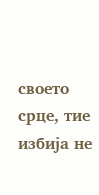своето срце, тие избија не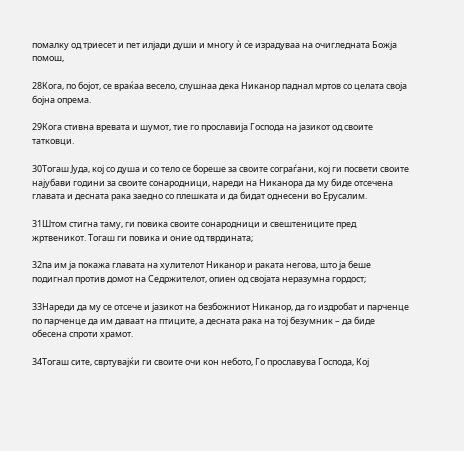помалку од триесет и пет илјади души и многу ѝ се израдуваа на очигледната Божја помош,

28Кога, по бојот, се враќаа весело, слушнаа дека Никанор паднал мртов со целата своја бојна опрема.

29Кога стивна вревата и шумот, тие го прославија Господа на јазикот од своите татковци.

30Тогаш Јуда, кој со душа и со тело се бореше за своите сограѓани, кој ги посвети своите најубави години за своите сонародници, нареди на Никанора да му биде отсечена главата и десната рака заедно со плешката и да бидат однесени во Ерусалим.

31Штом стигна таму, ги повика своите сонародници и свештениците пред жртвеникот. Тогаш ги повика и оние од тврдината;

32па им ја покажа главата на хулителот Никанор и раката негова, што ја беше подигнал против домот на Седржителот, опиен од својата неразумна гордост;

33Нареди да му се отсече и јазикот на безбожниот Никанор, да го издробат и парченце по парченце да им даваат на птиците, а десната рака на тој безумник – да биде обесена спроти храмот.

34Тогаш сите, свртувајќи ги своите очи кон небото, Го прославува Господа, Кој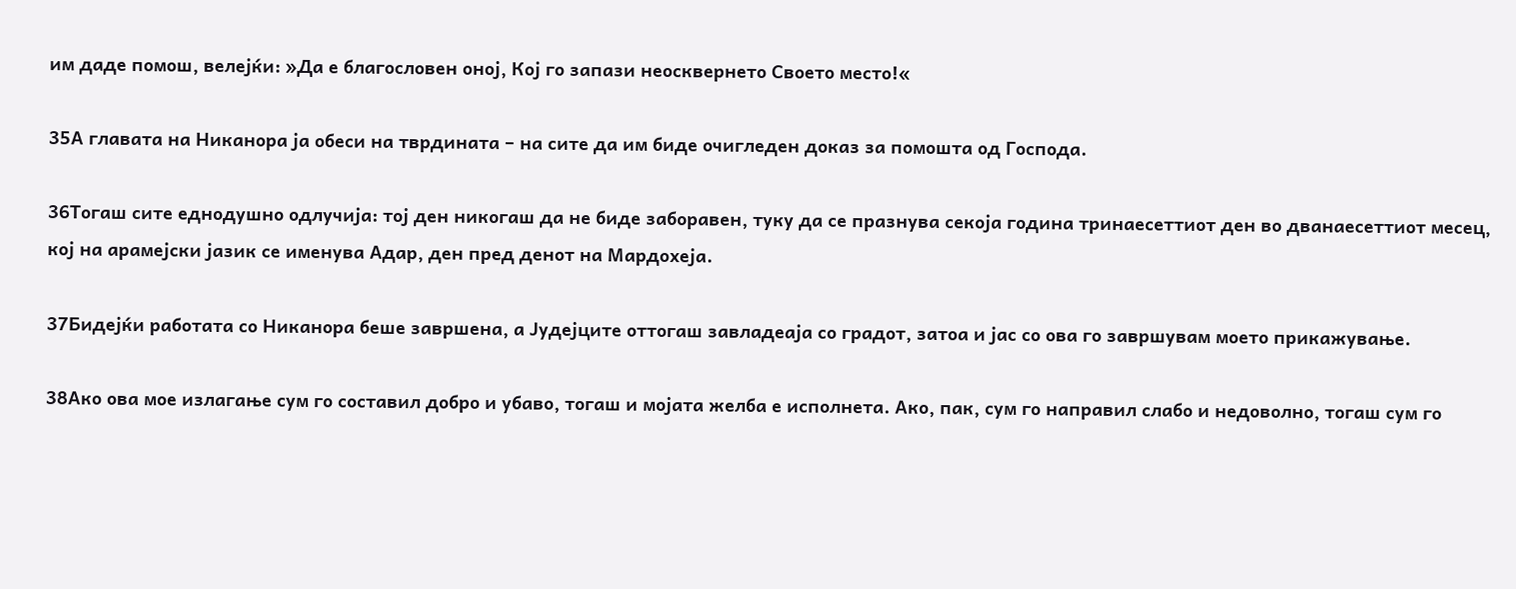им даде помош, велејќи: »Да е благословен оној, Кој го запази неосквернето Своето место!«

35А главата на Никанора ја обеси на тврдината – на сите да им биде очигледен доказ за помошта од Господа.

36Тогаш сите еднодушно одлучија: тој ден никогаш да не биде заборавен, туку да се празнува секоја година тринаесеттиот ден во дванаесеттиот месец, кој на арамејски јазик се именува Адар, ден пред денот на Мардохеја.

37Бидејќи работата со Никанора беше завршена, а Јудејците оттогаш завладеаја со градот, затоа и јас со ова го завршувам моето прикажување.

38Ако ова мое излагање сум го составил добро и убаво, тогаш и мојата желба е исполнета. Ако, пак, сум го направил слабо и недоволно, тогаш сум го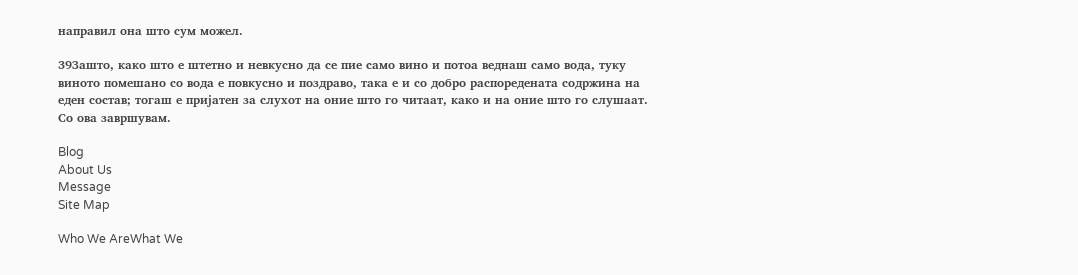направил она што сум можел.

39Зашто, како што е штетно и невкусно да се пие само вино и потоа веднаш само вода, туку виното помешано со вода е повкусно и поздраво, така е и со добро распоредената содржина на еден состав; тогаш е пријатен за слухот на оние што го читаат, како и на оние што го слушаат. Со ова завршувам.

Blog
About Us
Message
Site Map

Who We AreWhat We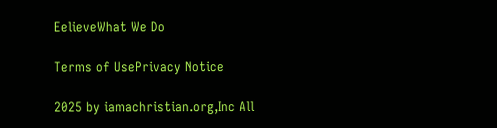EelieveWhat We Do

Terms of UsePrivacy Notice

2025 by iamachristian.org,Inc All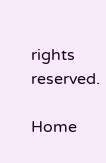rights reserved.

Home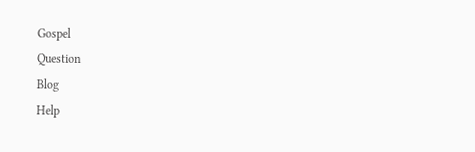Gospel
Question
Blog
Help